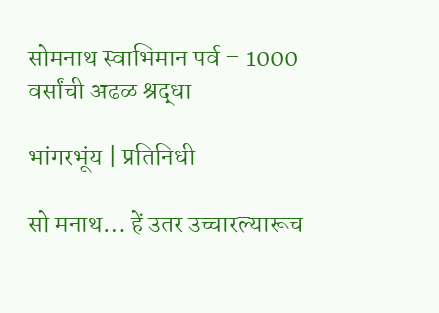सोमनाथ स्वाभिमान पर्व – 1000 वर्सांची अढळ श्रद्धा

भांगरभूंय | प्रतिनिधी

सो मनाथ… हें उतर उच्चारल्यारूच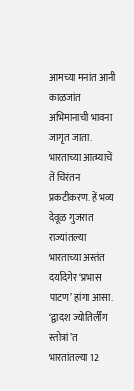आमच्या मनांत आनी काळजांत अभिमानाची भावना जागृत जाता. भारताच्या आत्म्याचें तें चिरंतन प्रकटीकरण. हें भव्य देवूळ गुजरात राज्यांतल्या भारताच्या अस्तंत दर्यादेगेर ‘प्रभास पाटण’ हांगा आसा. ‘द्वादश ज्योतिर्लींग स्तोत्रां’त भारतांतल्या 12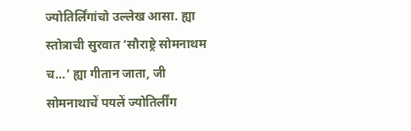ज्योतिर्लिंगांचो उल्लेख आसा. ह्या स्तोत्राची सुरवात ‘सौराष्ट्रे सोमनाथम च…’ ह्या गीतान जाता, जी सोमनाथाचें पयलें ज्योतिर्लींग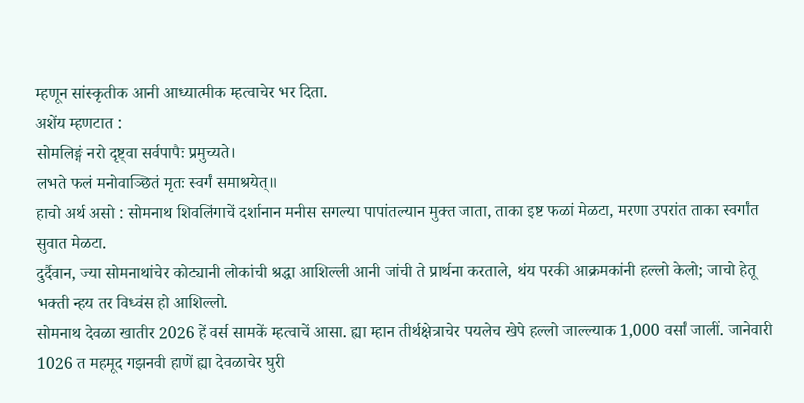म्हणून सांस्कृतीक आनी आध्यात्मीक म्हत्वाचेर भर दिता.
अशेंय म्हणटात :
सोमलिङ्गं नरो दृष्ट्वा सर्वपापैः प्रमुच्यते।
लभते फलं मनोवाञ्छितं मृतः स्वर्गं समाश्रयेत्॥
हाचो अर्थ असो : सोमनाथ शिवलिंगाचें दर्शानान मनीस सगल्या पापांतल्यान मुक्त जाता, ताका इष्ट फळां मेळटा, मरणा उपरांत ताका स्वर्गांत सुवात मेळटा.
दुर्दैवान, ज्या सोमनाथांचेर कोट्यानी लोकांची श्रद्धा आशिल्ली आनी जांची ते प्रार्थना करताले, थंय परकी आक्रमकांनी हल्लो केलो; जाचो हेतू भक्ती न्हय तर विध्वंस हो आशिल्लो.
सोमनाथ देवळा खातीर 2026 हें वर्स सामकें म्हत्वाचें आसा. ह्या म्हान तीर्थक्षेत्राचेर पयलेच खेपे हल्लो जाल्ल्याक 1,000 वर्सां जालीं. जानेवारी 1026 त महमूद गझनवी हाणें ह्या देवळाचेर घुरी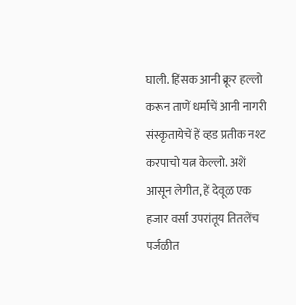घाली. हिंसक आनी क्रूर हल्लो करून ताणें धर्माचें आनी नागरी संस्कृतायेचें हें व्हड प्रतीक नश्ट करपाचो यत्न केल्लो. अशें आसून लेगीत, हें देवूळ एक हजार वर्सां उपरांतूय तितलेंच पर्जळीत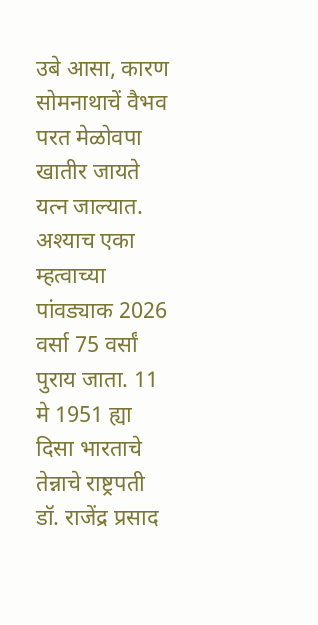उबे आसा, कारण सोमनाथाचें वैभव परत मेळोवपा खातीर जायते यत्न जाल्यात. अश्याच एका म्हत्वाच्या पांवड्याक 2026 वर्सा 75 वर्सां पुराय जाता. 11 मे 1951 ह्या दिसा भारताचे तेन्नाचे राष्ट्रपती डॉ. राजेंद्र प्रसाद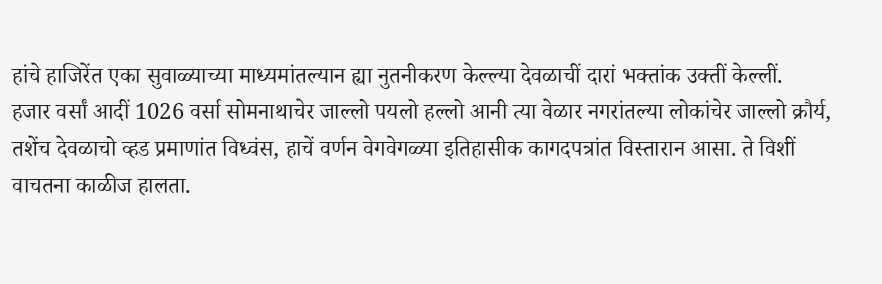हांचे हाजिरेंत एका सुवाळ्याच्या माध्यमांतल्यान ह्या नुतनीकरण केल्ल्या देवळाचीं दारां भक्तांक उक्तीं केल्लीं.
हजार वर्सां आदीं 1026 वर्सा सोमनाथाचेर जाल्लो पयलो हल्लो आनी त्या वेळार नगरांतल्या लोकांचेर जाल्लो क्रौर्य, तशेंच देवळाचो व्हड प्रमाणांत विध्वंस, हाचें वर्णन वेगवेगळ्या इतिहासीक कागदपत्रांत विस्तारान आसा. ते विशीं वाचतना काळीज हालता.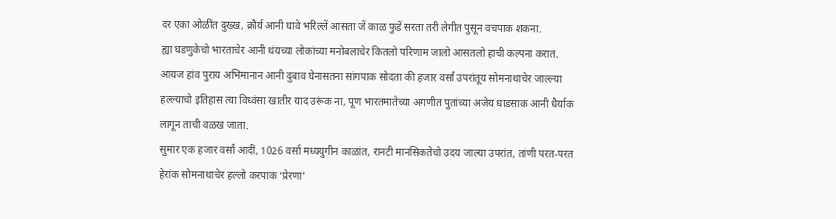दर एका ओळींत दुख्ख, क्रौर्य आनी घावे भरिल्लें आसता जें काळ फुडें सरता तरी लेगीत पुसून वचपाक शकना.
ह्या घडणुकेचो भारताचेर आनी थंयच्या लोकांच्या मनोबलाचेर कितलो परिणाम जालो आसतलो हाची कल्पना करात.
आयज हांव पुराय अभिमानान आनी दुबाव घेनासतना सांगपाक सोदता की हजार वर्सां उपरांतूय सोमनाथाचेर जाल्ल्या हल्ल्याचो इतिहास त्या विध्वंसा खातीर याद उरूंक ना, पूण भारतमातेच्या अगणीत पुतांच्या अजेय धाडसाक आनी धैर्याक लागून ताची वळख जाता.
सुमार एक हजार वर्सां आदीं, 1026 वर्सा मध्ययुगीन काळांत, रानटी मानसिकतेचो उदय जाल्या उपरांत, तांणी परत-परत हेरांक सोमनाथाचेर हल्लो करपाक ‘प्रेरणा’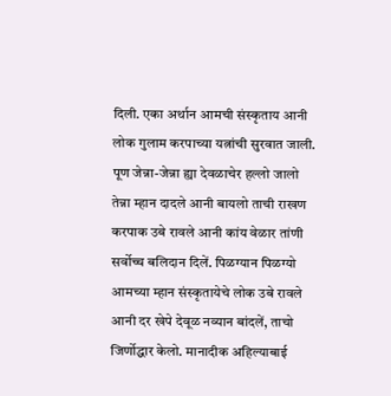दिली. एका अर्थान आमची संस्कृताय आनी लोक गुलाम करपाच्या यत्नांची सुरवात जाली. पूण जेन्ना-जेन्ना ह्या देवळाचेर हल्लो जालो तेन्ना म्हान दादले आनी बायलो ताची राखण करपाक उबे रावले आनी कांय वेळार तांणी सर्वोच्च बलिदान दिलें. पिळग्यान पिळग्यो आमच्या म्हान संस्कृतायेचे लोक उबे रावले आनी दर खेपे देवूळ नव्यान बांदलें, ताचो जिर्णोद्धार केलो. मानादीक अहिल्याबाई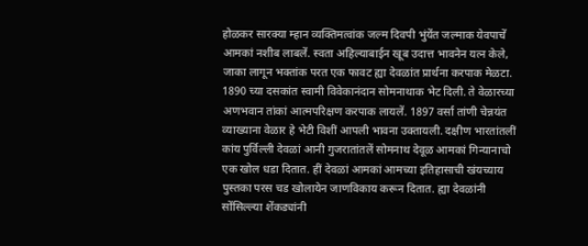होळकर सारक्या म्हान व्यक्तिमत्वांक जल्म दिवपी भुंयेंत जल्माक येवपाचें आमकां नशीब लाबलें. स्वता अहिल्याबाईन खूब उदात्त भावनेन यत्न केले, जाका लागून भक्तांक परत एक फावट ह्या देवळांत प्रार्थना करपाक मेळटा.
1890 च्या दसकांत स्वामी विवेकानंदान सोमनाथाक भेट दिली. ते वेळारच्या अणभवान तांकां आत्मपरिक्षण करपाक लायलें. 1897 वर्सा तांणी चेन्नयंत व्याख्याना वेळार हे भेटी विशीं आपली भावना उक्तायली. दक्षीण भारतांतलीं कांय पुर्विल्ली देवळां आनी गुजरातांतलें सोमनाथ देवूळ आमकां गिन्यानाचो एक खोल धडा दितात. हीं देवळां आमकां आमच्या इतिहासाची खंयच्याय पुस्तका परस चड खोलायेन जाणविकाय करून दितात. ह्या देवळांनी सोंसिल्ल्या शेंकड्यांनी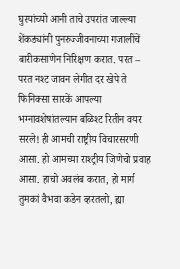घुरयांच्यो आनी ताचे उपरांत जाल्ल्या शेंकड्यांनी पुनरुज्जीवनाच्या गजालींचें बारीकसाणेन निरिक्षण करात. परत – परत नश्ट जावन लेगीत दर खेपे ते फिनिक्सा सारकें आपल्या भग्नावशेषांतल्यान बळिश्ट रितीन वयर सरले! ही आमची राष्ट्रीय विचारसरणी आसा. हो आमच्या राश्ट्रीय जिणेचो प्रवाह आसा. हाचो अवलंब करात, हो मार्ग तुमकां वैभवा कडेन व्हरतलो, ह्या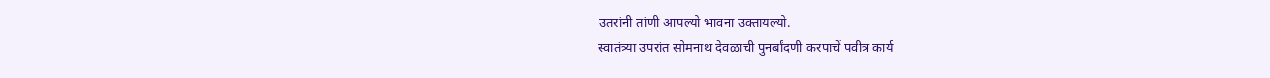उतरांनी तांणी आपल्यो भावना उक्तायल्यो.
स्वातंत्र्या उपरांत सोमनाथ देवळाची पुनर्बांदणी करपाचें पवीत्र कार्य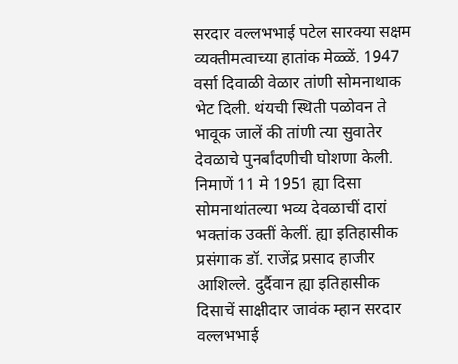सरदार वल्लभभाई पटेल सारक्या सक्षम व्यक्तीमत्वाच्या हातांक मेळ्ळें. 1947 वर्सा दिवाळी वेळार तांणी सोमनाथाक भेट दिली. थंयची स्थिती पळोवन ते भावूक जालें की तांणी त्या सुवातेर देवळाचे पुनर्बांदणीची घोशणा केली. निमाणें 11 मे 1951 ह्या दिसा सोमनाथांतल्या भव्य देवळाचीं दारां भक्तांक उक्तीं केलीं. ह्या इतिहासीक प्रसंगाक डॉ. राजेंद्र प्रसाद हाजीर आशिल्ले. दुर्दैवान ह्या इतिहासीक दिसाचें साक्षीदार जावंक म्हान सरदार वल्लभभाई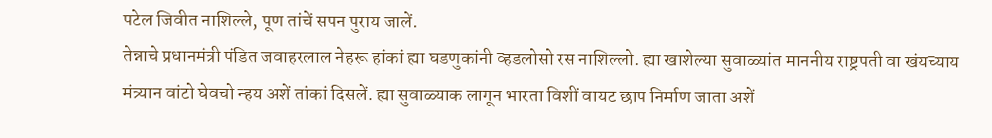पटेल जिवीत नाशिल्ले, पूण तांचें सपन पुराय जालें.
तेन्नाचे प्रधानमंत्री पंडित जवाहरलाल नेहरू हांकां ह्या घडणुकांनी व्हडलोसो रस नाशिल्लो. ह्या खाशेल्या सुवाळ्यांत माननीय राष्ट्रपती वा खंयच्याय मंत्र्यान वांटो घेवचो न्हय अशें तांकां दिसलें. ह्या सुवाळ्याक लागून भारता विशीं वायट छाप निर्माण जाता अशें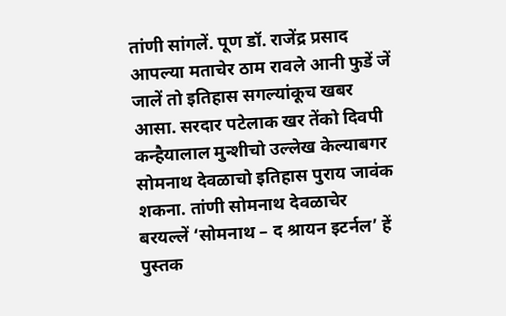तांणी सांगलें. पूण डॉ. राजेंद्र प्रसाद आपल्या मताचेर ठाम रावले आनी फुडें जें जालें तो इतिहास सगल्यांकूच खबर आसा. सरदार पटेलाक खर तेंको दिवपी कन्हैयालाल मुन्शीचो उल्लेख केल्याबगर सोमनाथ देवळाचो इतिहास पुराय जावंक शकना. तांणी सोमनाथ देवळाचेर बरयल्लें ‘सोमनाथ – द श्रायन इटर्नल’ हें पुस्तक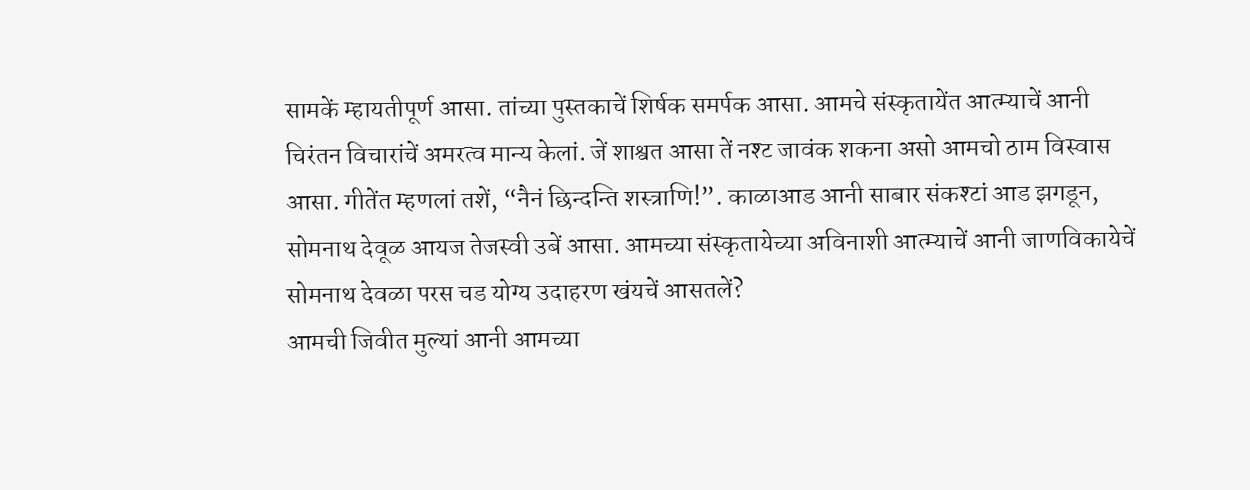सामकें म्हायतीपूर्ण आसा. तांच्या पुस्तकाचें शिर्षक समर्पक आसा. आमचे संस्कृतायेंत आत्म्याचें आनी चिरंतन विचारांचें अमरत्व मान्य केलां. जें शाश्वत आसा तें नश्ट जावंक शकना असो आमचो ठाम विस्वास आसा. गीतेंत म्हणलां तशें, “नैनं छिन्दन्ति शस्त्राणि!”. काळाआड आनी साबार संकश्टां आड झगडून, सोमनाथ देवूळ आयज तेजस्वी उबें आसा. आमच्या संस्कृतायेच्या अविनाशी आत्म्याचें आनी जाणविकायेचें सोमनाथ देवळा परस चड योग्य उदाहरण खंयचें आसतलें?
आमची जिवीत मुल्यां आनी आमच्या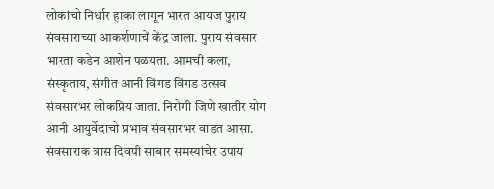लोकांचो निर्धार हाका लागून भारत आयज पुराय संवसाराच्या आकर्शणाचें केंद्र जाला. पुराय संवसार भारता कडेन आशेन पळयता. आमची कला, संस्कृताय, संगीत आनी विंगड विंगड उत्सव संवसारभर लोकप्रिय जाता. निरोगी जिणे खातीर योग आनी आयुर्वेदाचो प्रभाव संवसारभर वाडत आसा. संवसाराक त्रास दिवपी साबार समस्यांचेर उपाय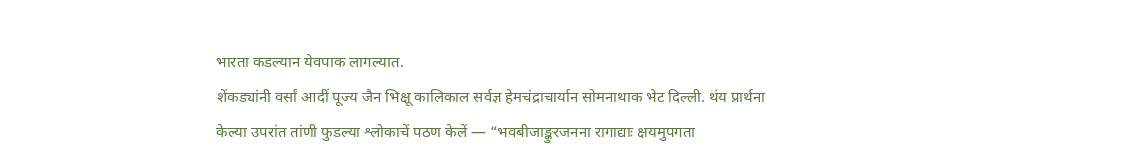भारता कडल्यान येवपाक लागल्यात.
शेंकड्यांनी वर्सां आदीं पूज्य जैन भिक्षू कालिकाल सर्वज्ञ हेमचंद्राचार्यान सोमनाथाक भेट दिल्ली. थंय प्रार्थना केल्या उपरांत तांणी फुडल्या श्लोकाचें पठण केलें — “भवबीजाङ्कुरजनना रागाद्याः क्षयमुपगता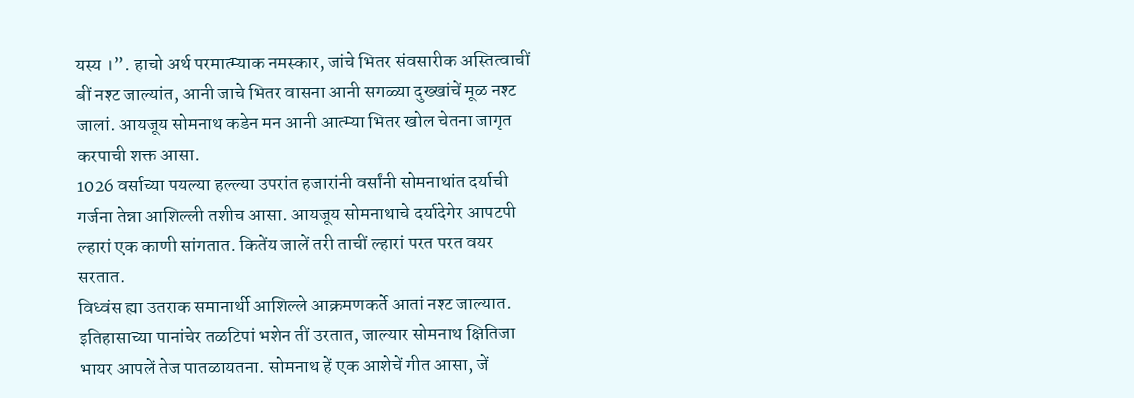यस्य ।”. हाचो अर्थ परमात्म्याक नमस्कार, जांचे भितर संवसारीक अस्तित्वाचीं बीं नश्ट जाल्यांत, आनी जाचे भितर वासना आनी सगळ्या दुख्खांचें मूळ नश्ट जालां. आयजूय सोमनाथ कडेन मन आनी आत्म्या भितर खोल चेतना जागृत करपाची शक्त आसा.
1026 वर्साच्या पयल्या हल्ल्या उपरांत हजारांनी वर्सांनी सोमनाथांत दर्याची गर्जना तेन्ना आशिल्ली तशीच आसा. आयजूय सोमनाथाचे दर्यादेगेर आपटपी ल्हारां एक काणी सांगतात. कितेंय जालें तरी ताचीं ल्हारां परत परत वयर सरतात.
विध्वंस ह्या उतराक समानार्थी आशिल्ले आक्रमणकर्ते आतां नश्ट जाल्यात. इतिहासाच्या पानांचेर तळटिपां भशेन तीं उरतात, जाल्यार सोमनाथ क्षितिजा भायर आपलें तेज पातळायतना. सोमनाथ हें एक आशेचें गीत आसा, जें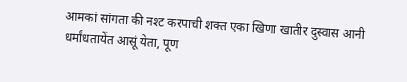आमकां सांगता की नश्ट करपाची शक्त एका खिणा खातीर दुस्वास आनी धर्मांधतायेंत आसूं येता, पूण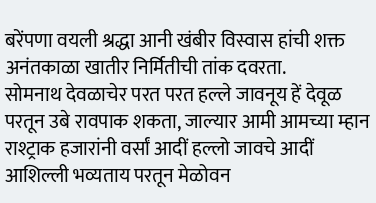बरेंपणा वयली श्रद्धा आनी खंबीर विस्वास हांची शक्त अनंतकाळा खातीर निर्मितीची तांक दवरता.
सोमनाथ देवळाचेर परत परत हल्ले जावनूय हें देवूळ परतून उबे रावपाक शकता, जाल्यार आमी आमच्या म्हान राश्ट्राक हजारांनी वर्सां आदीं हल्लो जावचे आदीं आशिल्ली भव्यताय परतून मेळोवन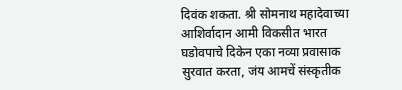दिवंक शकता. श्री सोमनाथ महादेवाच्या आशिर्वादान आमी विकसीत भारत घडोवपाचे दिकेन एका नव्या प्रवासाक सुरवात करता, जंय आमचें संस्कृतीक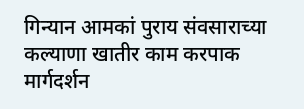गिन्यान आमकां पुराय संवसाराच्या कल्याणा खातीर काम करपाक मार्गदर्शन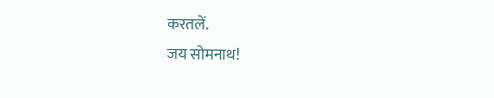करतलें.
जय सोमनाथ!